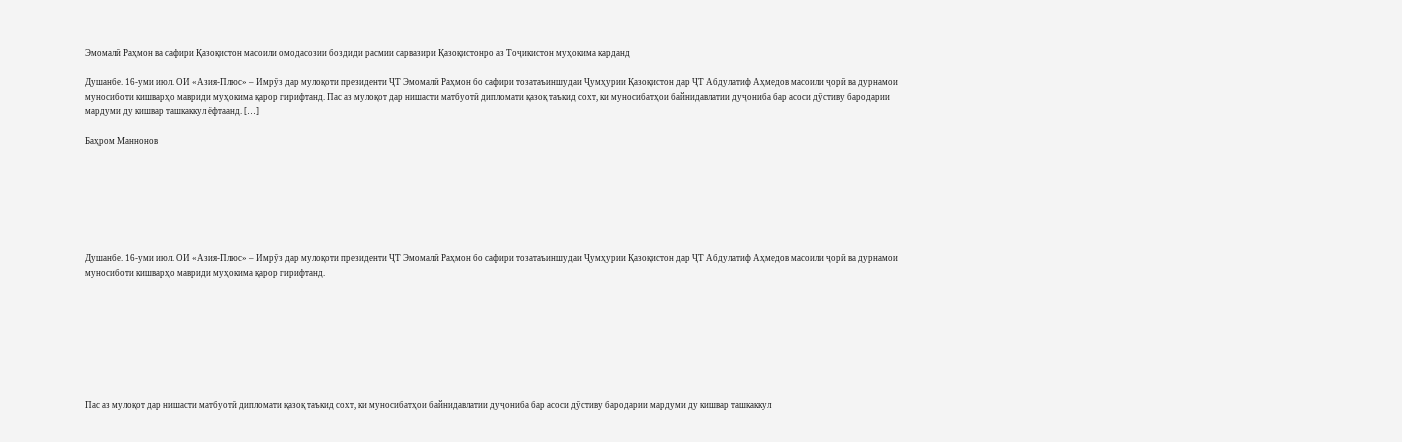Эмомалӣ Раҳмон ва сафири Қазоқистон масоили омодасозии боздиди расмии сарвазири Қазоқистонро аз Тоҷикистон муҳокима карданд

Душанбе. 16-уми июл. ОИ «Азия-Плюс» – Имрӯз дар мулоқоти президенти ҶТ Эмомалӣ Раҳмон бо сафири тозатаъиншудаи Ҷумҳурии Қазоқистон дар ҶТ Абдулатиф Аҳмедов масоили ҷорӣ ва дурнамои муносиботи кишварҳо мавриди муҳокима қарор гирифтанд. Пас аз мулоқот дар нишасти матбуотӣ дипломати қазоқ таъкид сохт, ки муносибатҳои байнидавлатии дуҷониба бар асоси дӯстиву бародарии мардуми ду кишвар ташкаккул ёфтаанд. […]

Баҳром Маннонов







Душанбе. 16-уми июл. ОИ «Азия-Плюс» – Имрӯз дар мулоқоти президенти ҶТ Эмомалӣ Раҳмон бо сафири тозатаъиншудаи Ҷумҳурии Қазоқистон дар ҶТ Абдулатиф Аҳмедов масоили ҷорӣ ва дурнамои муносиботи кишварҳо мавриди муҳокима қарор гирифтанд.








Пас аз мулоқот дар нишасти матбуотӣ дипломати қазоқ таъкид сохт, ки муносибатҳои байнидавлатии дуҷониба бар асоси дӯстиву бародарии мардуми ду кишвар ташкаккул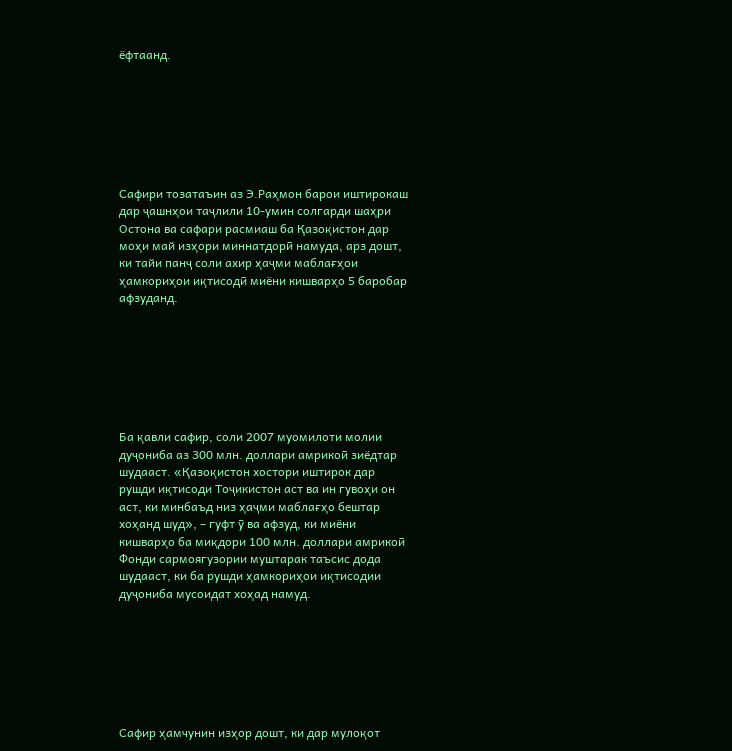ёфтаанд.







Сафири тозатаъин аз Э.Раҳмон барои иштирокаш дар ҷашнҳои таҷлили 10-умин солгарди шаҳри Остона ва сафари расмиаш ба Қазоқистон дар моҳи май изҳори миннатдорӣ намуда, арз дошт, ки тайи панҷ соли ахир ҳаҷми маблағҳои ҳамкориҳои иқтисодӣ миёни кишварҳо 5 баробар афзуданд.







Ба қавли сафир, соли 2007 муомилоти молии дуҷониба аз 300 млн. доллари амрикоӣ зиёдтар шудааст. «Қазоқистон хостори иштирок дар рушди иқтисоди Тоҷикистон аст ва ин гувоҳи он аст, ки минбаъд низ ҳаҷми маблағҳо бештар хоҳанд шуд», – гуфт ӯ ва афзуд, ки миёни кишварҳо ба миқдори 100 млн. доллари амрикоӣ Фонди сармоягузории муштарак таъсис дода шудааст, ки ба рушди ҳамкориҳои иқтисодии дуҷониба мусоидат хоҳад намуд.







Сафир ҳамчунин изҳор дошт, ки дар мулоқот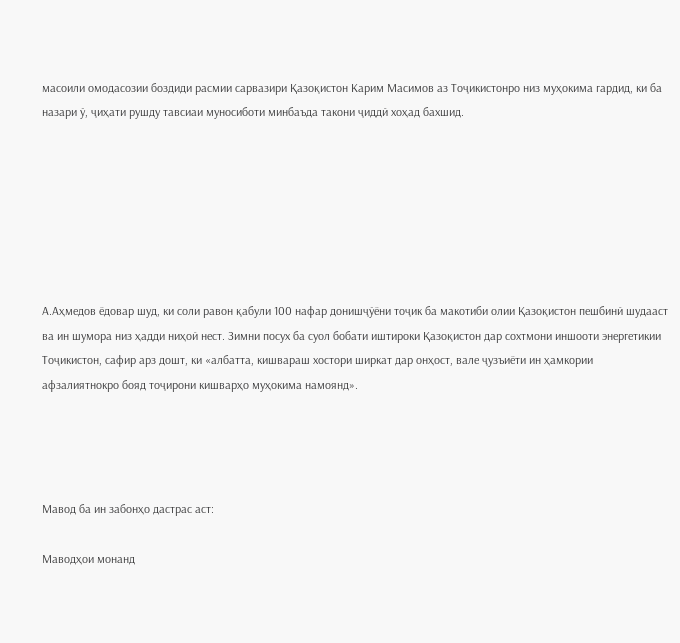масоили омодасозии боздиди расмии сарвазири Қазоқистон Карим Масимов аз Тоҷикистонро низ муҳокима гардид, ки ба назари ӯ, ҷиҳати рушду тавсиаи муносиботи минбаъда такони ҷиддӣ хоҳад бахшид.







А.Аҳмедов ёдовар шуд, ки соли равон қабули 100 нафар донишҷӯёни тоҷик ба макотиби олии Қазоқистон пешбинӣ шудааст ва ин шумора низ ҳадди ниҳоӣ нест. Зимни посух ба суол бобати иштироки Қазоқистон дар сохтмони иншооти энергетикии Тоҷикистон, сафир арз дошт, ки «албатта, кишвараш хостори ширкат дар онҳост, вале ҷузъиёти ин ҳамкории афзалиятнокро бояд тоҷирони кишварҳо муҳокима намоянд».




Мавод ба ин забонҳо дастрас аст:

Маводҳои монанд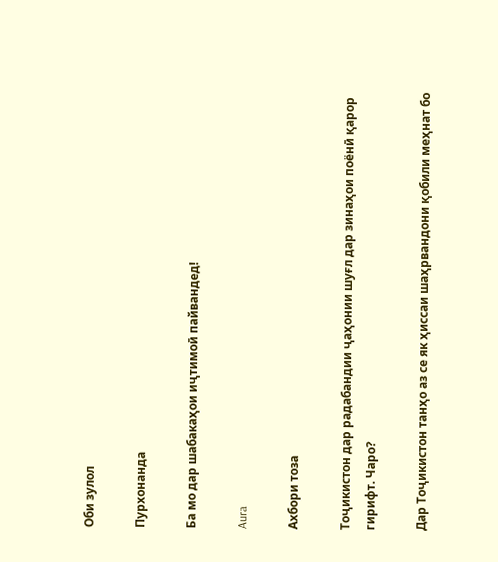Оби зулол

Пурхонанда

Ба мо дар шабакаҳои иҷтимоӣ пайвандед!

Aura

Ахбори тоза

Тоҷикистон дар радабандии ҷаҳонии шуғл дар зинаҳои поёнӣ қарор гирифт. Чаро?

Дар Тоҷикистон танҳо аз се як ҳиссаи шаҳрвандони қобили меҳнат бо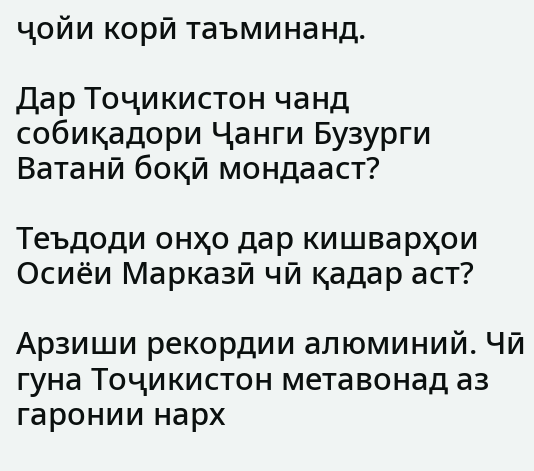ҷойи корӣ таъминанд.

Дар Тоҷикистон чанд собиқадори Ҷанги Бузурги Ватанӣ боқӣ мондааст?

Теъдоди онҳо дар кишварҳои Осиёи Марказӣ чӣ қадар аст?

Арзиши рекордии алюминий. Чӣ гуна Тоҷикистон метавонад аз гаронии нарх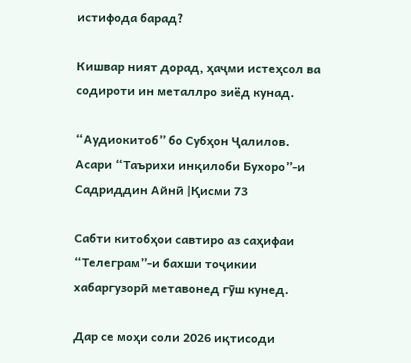истифода барад?

Кишвар ният дорад, ҳаҷми истеҳсол ва содироти ин металлро зиёд кунад.

“Аудиокитоб” бо Субҳон Ҷалилов. Асари “Таърихи инқилоби Бухоро”-и Садриддин Айнӣ |Қисми 73

Cабти китобҳои савтиро аз саҳифаи “Телеграм”-и бахши тоҷикии хабаргузорӣ метавонед гӯш кунед.

Дар се моҳи соли 2026 иқтисоди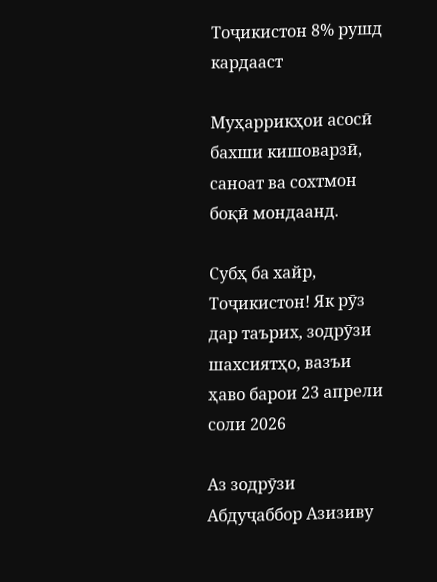Тоҷикистон 8% рушд кардааст

Муҳаррикҳои асосӣ бахши кишоварзӣ, саноат ва сохтмон боқӣ мондаанд.

Субҳ ба хайр, Тоҷикистон! Як рӯз дар таърих, зодрӯзи шахсиятҳо, вазъи ҳаво барои 23 апрели соли 2026

Аз зодрӯзи Абдуҷаббор Азизиву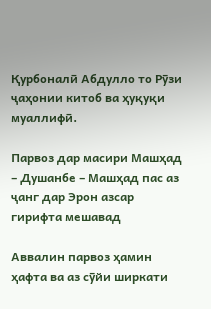Қурбоналӣ Абдулло то Рӯзи ҷаҳонии китоб ва ҳуқуқи муаллифӣ.

Парвоз дар масири Машҳад – Душанбе – Машҳад пас аз ҷанг дар Эрон азсар гирифта мешавад

Аввалин парвоз ҳамин ҳафта ва аз сӯйи ширкати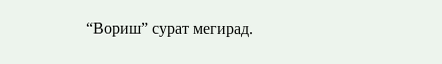“Вориш” сурат мегирад.